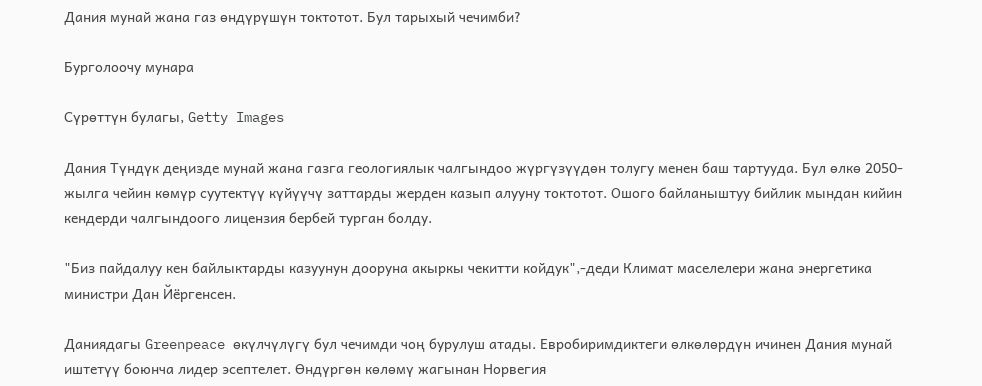Дания мунай жана газ өндүрүшүн токтотот. Бул тарыхый чечимби?

Бурголоочу мунара

Сүрөттүн булагы, Getty Images

Дания Түндүк деңизде мунай жана газга геологиялык чалгындоо жүргүзүүдөн толугу менен баш тартууда. Бул өлкө 2050-жылга чейин көмүр суутектүү күйүүчү заттарды жерден казып алууну токтотот. Ошого байланыштуу бийлик мындан кийин кендерди чалгындоого лицензия бербей турган болду.

"Биз пайдалуу кен байлыктарды казуунун дооруна акыркы чекитти койдук",-деди Климат маселелери жана энергетика министри Дан Йёргенсен.

Даниядагы Greenpeace өкүлчүлүгү бул чечимди чоң бурулуш атады. Евробиримдиктеги өлкөлөрдүн ичинен Дания мунай иштетүү боюнча лидер эсептелет. Өндүргөн көлөмү жагынан Норвегия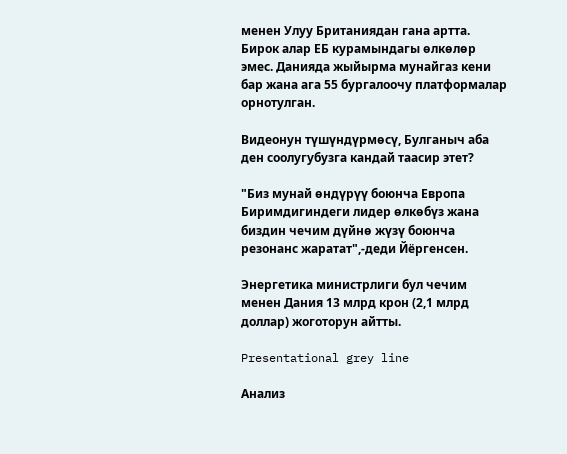менен Улуу Британиядан гана артта. Бирок алар ЕБ курамындагы өлкөлөр эмес. Данияда жыйырма мунайгаз кени бар жана ага 55 бургалоочу платформалар орнотулган.

Видеонун түшүндүрмөсү, Булганыч аба ден соолугубузга кандай таасир этет?

"Биз мунай өндүрүү боюнча Европа Биримдигиндеги лидер өлкөбүз жана биздин чечим дүйнө жүзү боюнча резонанс жаратат",-деди Йёргенсен.

Энергетика министрлиги бул чечим менен Дания 13 млрд крон (2,1 млрд доллар) жоготорун айтты.

Presentational grey line

Анализ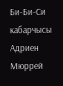Би-Би-Си кабарчысы Адриен Мюррей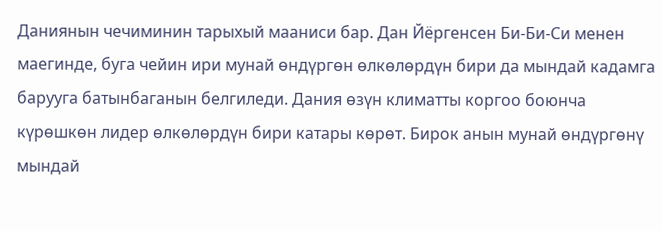Даниянын чечиминин тарыхый мааниси бар. Дан Йёргенсен Би-Би-Си менен маегинде, буга чейин ири мунай өндүргөн өлкөлөрдүн бири да мындай кадамга барууга батынбаганын белгиледи. Дания өзүн климатты коргоо боюнча күрөшкөн лидер өлкөлөрдүн бири катары көрөт. Бирок анын мунай өндүргөнү мындай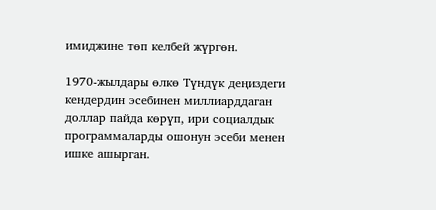имиджине төп келбей жүргөн.

1970-жылдары өлкө Түндүк деңиздеги кендердин эсебинен миллиарддаган доллар пайда көрүп, ири социалдык программаларды ошонун эсеби менен ишке ашырган.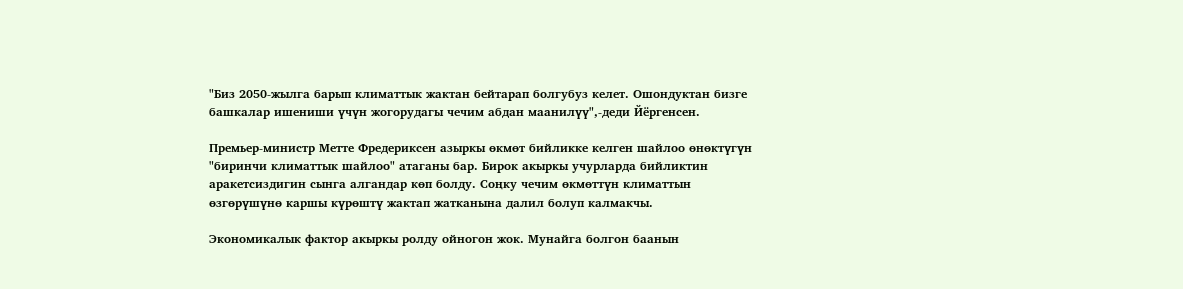"Биз 2050-жылга барып климаттык жактан бейтарап болгубуз келет. Ошондуктан бизге башкалар ишениши үчүн жогорудагы чечим абдан маанилүү",-деди Йёргенсен.

Премьер-министр Метте Фредериксен азыркы өкмөт бийликке келген шайлоо өнөктүгүн "биринчи климаттык шайлоо" атаганы бар. Бирок акыркы учурларда бийликтин аракетсиздигин сынга алгандар көп болду. Соңку чечим өкмөттүн климаттын өзгөрүшүнө каршы күрөштү жактап жатканына далил болуп калмакчы.

Экономикалык фактор акыркы ролду ойногон жок. Мунайга болгон баанын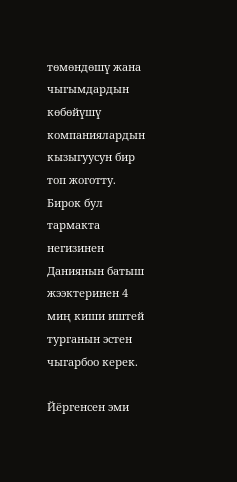төмөндөшү жана чыгымдардын көбөйүшү компаниялардын кызыгуусун бир топ жоготту. Бирок бул тармакта негизинен Даниянын батыш жээктеринен 4 миң киши иштей турганын эстен чыгарбоо керек.

Йёргенсен эми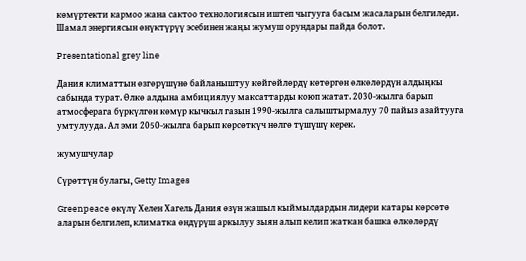көмүртекти кармоо жана сактоо технологиясын иштеп чыгууга басым жасаларын белгиледи. Шамал энергиясын өнүктүрүү эсебинен жаңы жумуш орундары пайда болот.

Presentational grey line

Дания климаттын өзгөрүшүнө байланыштуу көйгөйлөрдү көтөргөн өлкөлөрдүн алдыңкы сабында турат. Өлкө алдына амбициялуу максаттарды коюп жатат. 2030-жылга барып атмосферага бүркүлгөн көмүр кычкыл газын 1990-жылга салыштырмалуу 70 пайыз азайтууга умтулууда. Ал эми 2050-жылга барып көрсөткүч нөлгө түшүшү керек.

жумушчулар

Сүрөттүн булагы, Getty Images

Greenpeace өкүлү Хелен Хагель Дания өзүн жашыл кыймылдардын лидери катары көрсөтө аларын белгилеп, климатка өндүрүш аркылуу зыян алып келип жаткан башка өлкөлөрдү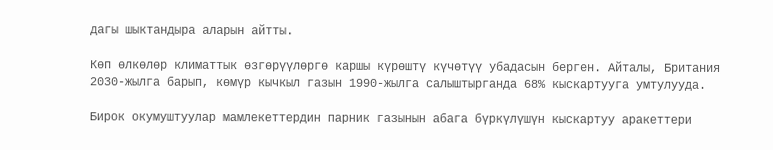дагы шыктандыра аларын айтты.

Көп өлкөлөр климаттык өзгөрүүлөргө каршы күрөштү күчөтүү убадасын берген. Айталы, Британия 2030-жылга барып, көмүр кычкыл газын 1990-жылга салыштырганда 68% кыскартууга умтулууда.

Бирок окумуштуулар мамлекеттердин парник газынын абага бүркүлүшүн кыскартуу аракеттери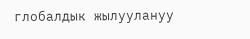глобалдык жылуулануу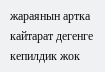жараянын артка кайтарат дегенге кепилдик жок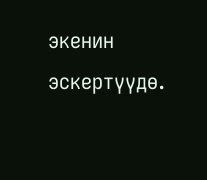экенин эскертүүдө.